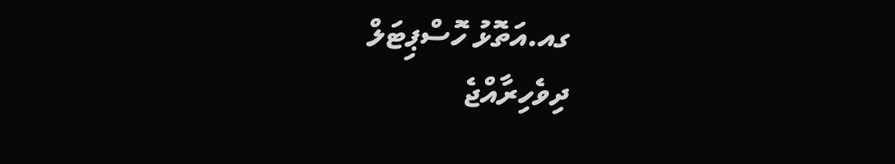ގއ.އަތޮޅު ހޮސްޕިޓަލް
ދިވެހިރާއްޖެ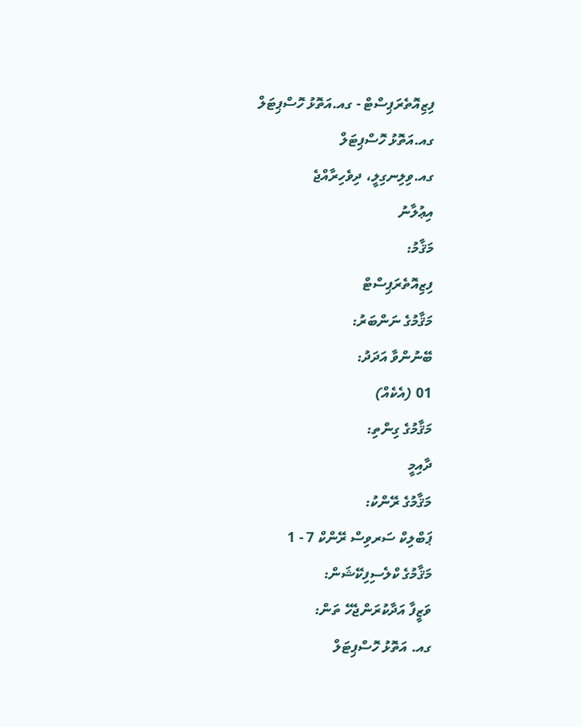ފިޒިއޮތެރަޕިސްޓް - ގއ.އަތޮޅު ހޮސްޕިޓަލް
ގއ.އަތޮޅު ހޮސްޕިޓަލް
ގއ.ވިލިނގިލީ، ދިވެހިރާއްޖެ
އިޢުލާނު
މަޤާމު:
ފިޒިއޮތެރަޕިސްޓް
މަޤާމުގެ ނަންބަރު:
ބޭނުންވާ އަދަދު:
01 (އެކެއް)
މަޤާމުގެ ގިންތި:
ދާއިމީ
މަޤާމުގެ ރޭންކު:
ޕަބްލިކް ސަރވިސް ރޭންކް 7 - 1
މަޤާމުގެ ކްލެސިފިކޭޝަން:
ވަޒީފާ އަދާކުރަންޖެހޭ ތަން:
ގއ. އަތޮޅު ހޮސްޕިޓަލް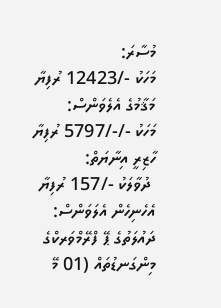މުސާރަ:
މަހަކު -/12423 ރުފިޔާ
މަޤާމުގެ އެލެވަންސް:
މަހަކު -/-/5797 ރުފިޔާ
ހާޒިރީ އިނާޔަތް:
 ދުވާލަކު -/157 ރުފިޔާ
އެހެނިހެން އެލަވަންސް:
ދައުލަތުގެ ޕޭ ފްރޭމްވަރކްގެ މިންގަނޑުތައް (01 މޭ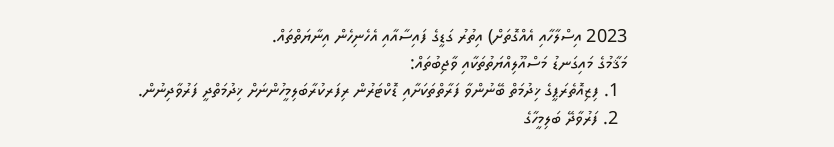2023 އިސްލާހާއި އެއްގޮތަށް) އިތުރު ގަޑީގެ ފައިސާއާއި އެހެނިހެން އިނާޔަތްތައް.
މަޤާމުގެ މައިގަނޑު މަސްއޫލިއްޔަތުތަކާއި ވާޖިބުތައް:
  1. ފިޒިއޮތެރަޕީގެ ޚިދުމަތް ބޭނުންވާ ފަރާތްތަކަށާއި ޑޮކްޓަރުން ރިފަރކުރާބަލިމީހުންނަށް ޚިދުމަތްދީ ފަރުވާދިނުން.
  2. ފަރުވާދޭ ބަލިމީހާގެ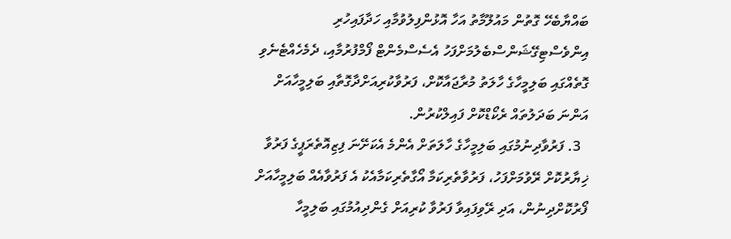ބައްޔާބެހޭ ގޮތުން މައުލޫމާތު އަހާ އޮޅުންފިލުވުމާއި ހަދާފައިހުރި އިންވެސްޓިގޭޝަންސްބެލުމަށްފަހު އެސެސްމެންޓް ފޯމްފުރުމާއި، ދެމެހެއްޓެނެވި ގޮތެއްގައި ބަލިމީހާގެ ހާލަތު މުރާޖައާކޮށް، ފަރުވާކުރިއަށްދާގޮތާއި ބަލިމީހާއަށް އަންނަ ބަދަލުތައް ރެކޯޑްކޮށް ފައިލްކުރުން.
  3. ފަރުވާދިނުމުގައި ބަލިމީހާގެ ހާލަތަށް އެންމެ އެކަށޭނަ ފިޒިއޮތެރަޕީގެ ފަރުވާ ޚިޔާރުކޮށް ރޭވުމަށްފަހު، ފަރުވާތެރިކަމާ އޯގާތެރިކަމާއެކު އެ ފަރުވާއެއް ބަލިމީހާއަށް ފޯރުކޮށްދިނުން، އަދި ރޭވިފައިވާ ފަރުވާ ކުރިއަށް ގެންދިއުމުގައި ބަލިމީހާ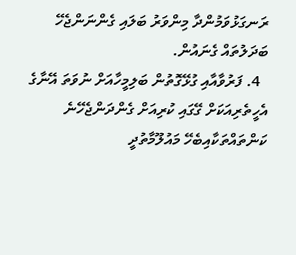ރަނގަޅުވަމުންދާ މިންވަރު ބަލައި ގެންނަންޖެހޭ ބަދަލުތައް ގެނައުން.
  4. ފަރުވާއާއި ގުޅޭގޮތުން ބަލިމީހާއަށް ނުވަތަ އޭނާގެ އެހީތެރިއަކަށް ގޭގައި ކުރިއަށް ގެންދަންޖެހޭނެ ކަންތައްތަކާއިބެހޭ މައުލޫމާތުދީ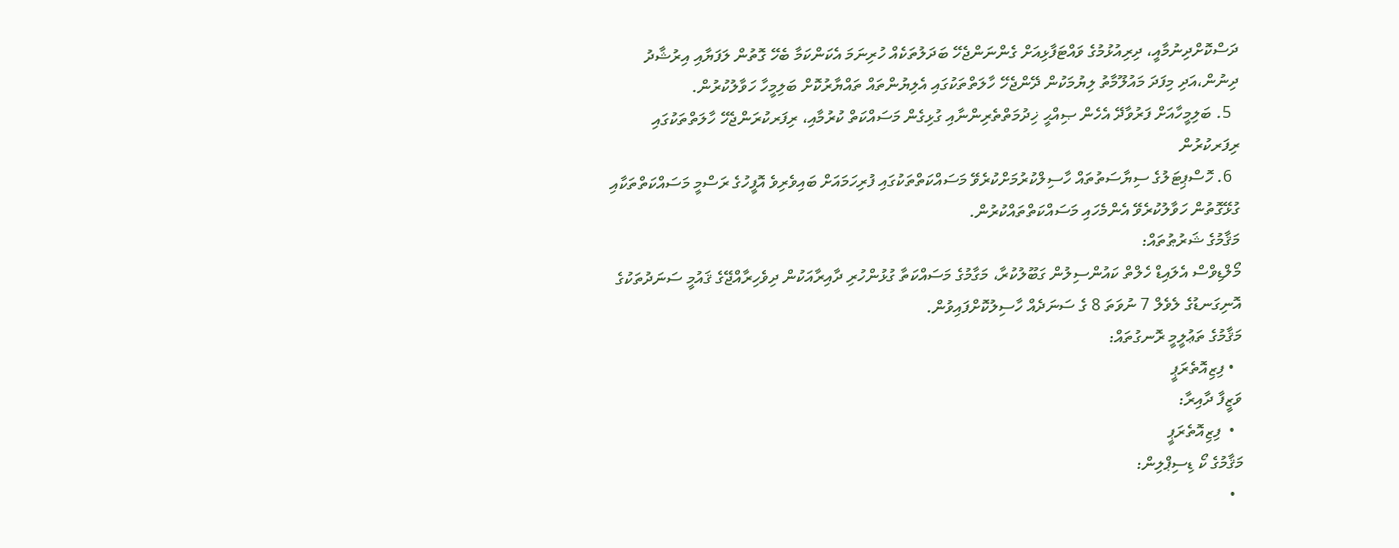ދަސްކޮށްދިނުމާއީ، ދިރިއުޅުމުގެ ވައްޓަފާޅިއަށް ގެންނަންޖެހޭ ބަދަލުތަކެއް ހުރިނަމަ އެކަންކަމާ ބެހޭ ގޮތުން ލަފަޔާއި އިރުޝާދު ދިނުން،އަދި މިފަދަ މައުލޫމާތު ލިޔުމަކުން ދޭންޖެހޭ ހާލަތްތަކުގައި އެލިޔުންތައް ތައްޔާރުކޮށް ބަލިމީހާ ހަވާލުކުރުން.
  5. ބަލިމީހާއަށް ފަރުވާދޭ އެހެން ޞިއްޙީ ޚިދުމަތްތެރިންނާއި ގުޅިގެން މަސައްކަތް ކުރުމާއި، ރިފަރކުރަންޖެހޭ ހާލަތްތަކުގައި ރިފަރކުރުން
  6. ހޮސްޕިޓަލުގެ ސިޔާސަތުތައް ހާސިލްކުރުމަށްކުރެވޭ މަސައްކަތްތަކުގައި ފުރިހަމައަށް ބައިވެރިވެ އޮފީހުގެ ރަސްމީ މަސައްކަތްތަކާއި ގުޅޭގޮތުން ހަވާލުކުރެވޭ އެންމެހައި މަސައްކަތްތައްކުރުން.
މަޤާމުގެ ޝަރުޠުތައް:
މޯލްޑިވްސް އެލައިޑް ހެލްތް ކައުންސިލުން ގަބޫލުކުރާ، މަގާމުގެ މަސައްކަތާ ގުޅުންހުރި ދާއިރާއަކުން ދިވެހިރާއްޖޭގެ ޤައުމީ ސަނަދުތަކުގެ އޮނިގަނޑުގެ ލެވެލް 7 ނުވަތަ 8 ގެ ސަނަދެއް ހާސިލުކޮށްފައިވުން.
މަޤާމުގެ ތަޢުލީމީ ރޮނގުތައް:
  • ފިޒިއޮތެރަޕީ
ވަޒީފާ ދާއިރާ:
  •  ފިޒިއޮތެރަޕީ
މަޤާމުގެ ކޯ ޑިސިޕްލިން:
  •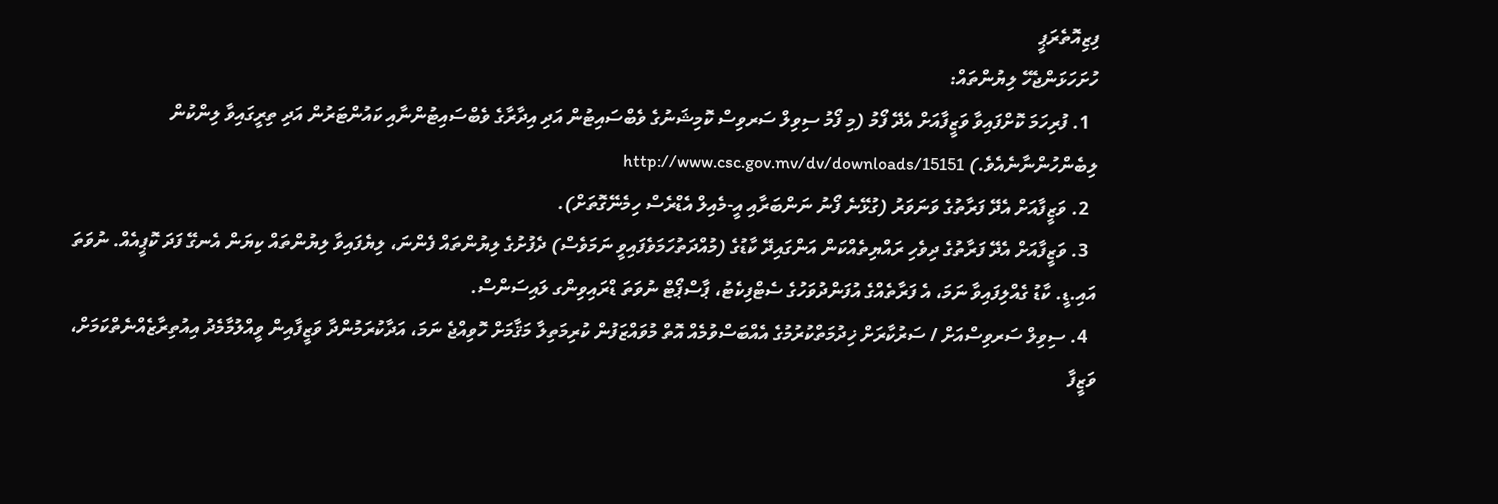ފިޒިއޮތެރަޕީ
ހުށަހަޅަންޖެހޭ ލިޔުންތައް:
  1. ފުރިހަމަ ކޮށްފައިވާ ވަޒީފާއަށް އެދޭ ފޯމު (މި ފޯމު ސިވިލް ސަރވިސް ކޮމިޝަނުގެ ވެބްސައިޓުން އަދި އިދާރާގެ ވެބްސައިޓުންނާއި ކައުންޓަރުން އަދި ތިރީގައިވާ ލިންކުން ލިބެންހުންނާނެއެވެ.) http://www.csc.gov.mv/dv/downloads/15151
  2. ވަޒީފާއަށް އެދޭ ފަރާތުގެ ވަނަވަރު (ގުޅޭނެ ފޯނު ނަންބަރާއި އީ-މެއިލް އެޑްރެސް ހިމެނޭގޮތަށް).
  3. ވަޒީފާއަށް އެދޭ ފަރާތުގެ ދިވެހި ރައްޔިތެއްކަން އަންގައިދޭ ކާޑުގެ (މުއްދަތުހަމަވެފައިވީ ނަމަވެސް) ދެފުށުގެ ލިޔުންތައް ފެންނަ، ލިޔެފައިވާ ލިޔުންތައް ކިޔަން އެނގޭ ފަދަ ކޮޕީއެއް. ނުވަތަ އައި.ޑީ. ކާޑު ގެއްލިފައިވާ ނަމަ، އެ ފަރާތެއްގެ އުފަންދުވަހުގެ ސެޓްފިކެޓު، ޕާސްޕޯޓް ނުވަތަ ޑްރައިވިންގ ލައިސަންސް.
  4. ސިވިލް ސަރވިސްއަށް / ސަރުކާރަށް ޚިދުމަތްކުރުމުގެ އެއްބަސްވުމެއް އޮތް މުވައްޒަފުން ކުރިމަތިލާ މަޤާމަށް ހޮވިއްޖެ ނަމަ، އަދާކުރަމުންދާ ވަޒީފާއިން ވީއްލުމާމެދު އިއުތިރާޒެއްނެތްކަމަށް، ވަޒީފާ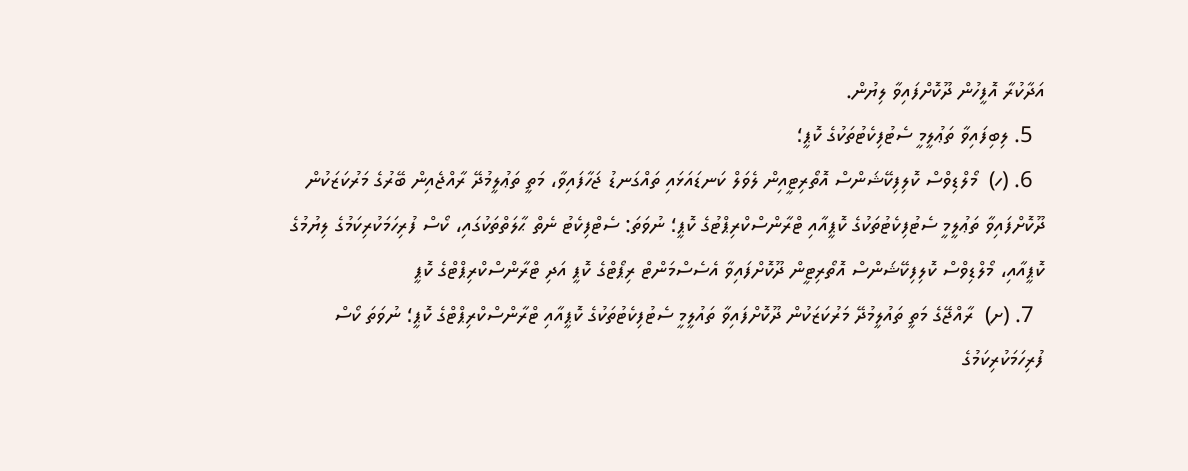އަދާކުރާ އޮފީހުން ދޫކޮށްފައިވާ ލިޔުން.
  5. ލިބިފައިވާ ތަޢުލީމީ ސެޓުފިކެޓުތަކުގެ ކޮޕީ؛
  6. (ހ)  މޯލްޑިވްސް ކޮލިފިކޭޝަންސް އޮތޯރިޓީއިން ލެވަލް ކަނޑައަޅައި ތައްގަނޑު ޖަހާފައިވާ، މަތީ ތަޢުލީމުދޭ ރާއްޖެއިން ބޭރުގެ މަރުކަޒަކުން ދޫކޮށްފައިވާ ތަޢުލީމީ ސެޓުފިކެޓުތަކުގެ ކޮޕީއާއި ޓްރާންސްކްރިޕްޓުގެ ކޮޕީ؛ ނުވަތަ: ސެޓްފިކެޓު ނެތް ޙާލަތްތަކުގައި، ކޯސް ފުރިހަމަކުރިކަމުގެ ލިޔުމުގެ ކޮޕީއާއި، މޯލްޑިވްސް ކޮލިފިކޭޝަންސް އޮތޯރިޓީން ދޫކޮށްފައިވާ އެސެސްމަންޓް ރިޕޯޓްގެ ކޮޕީ އަދި ޓްރާންސްކްރިޕްޓްގެ ކޮޕީ
  7. (ށ)  ރާއްޖޭގެ މަތީ ތައުލީމުދޭ މަރުކަޒަކުން ދޫކޮށްފައިވާ ތައުލީމީ ސެޓުފިކެޓުތަކުގެ ކޮޕީއާއި ޓްރާންސްކްރިޕްޓްގެ ކޮޕީ؛ ނުވަތަ ކޯސް ފުރިހަމަކުރިކަމުގެ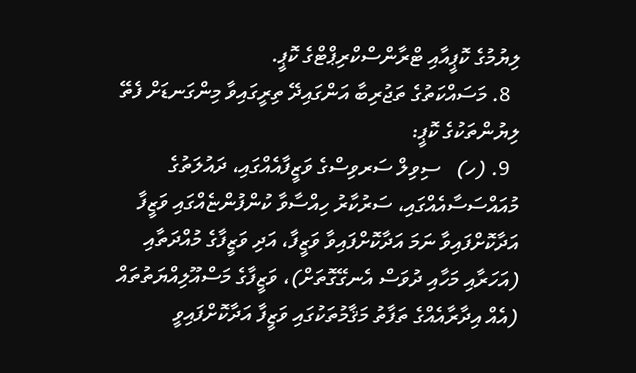ލިޔުމުގެ ކޮޕީއާއި ޓްރާންސްކްރިޕްޓްގެ ކޮޕީ.
  8. މަސައްކަތުގެ ތަޖުރިބާ އަންގައިދޭ ތިރީގައިވާ މިންގަނޑަށް ފެތޭ ލިޔުންތަކުގެ ކޮޕީ:
  9. (ހ)   ސިވިލް ސަރވިސްގެ ވަޒީފާއެއްގައި، ދައުލަތުގެ މުއައްސަސާއެއްގައި، ސަރުކާރު ހިއްސާވާ ކުންފުންޏެއްގައި ވަޒީފާ އަދާކޮށްފައިވާ ނަމަ އަދާކޮށްފައިވާ ވަޒީފާ، އަދި ވަޒީފާގެ މުއްދަތާއި (އަހަރާއި މަހާއި ދުވަސް އެނގޭގޮތަށް)، ވަޒީފާގެ މަސްއޫލިއްޔަތުތައް (އެއް އިދާރާއެއްގެ ތަފާތު މަޤާމުތަކުގައި ވަޒީފާ އަދާކޮށްފައިވީ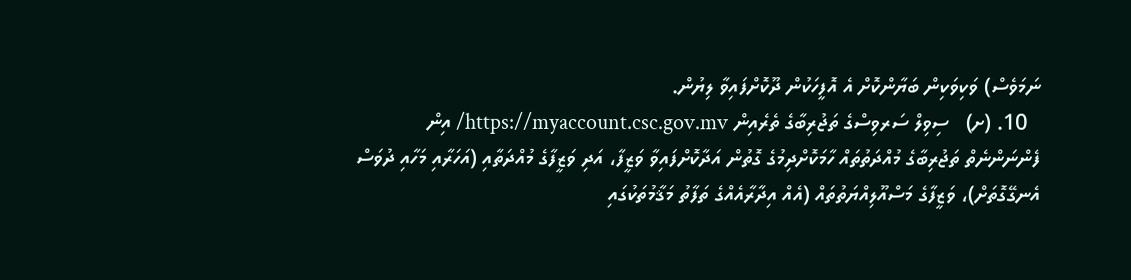ނަމަވެސް) ވަކިވަކިން ބަޔާންކޮށް އެ އޮފީހަކުން ދޫކޮށްފައިވާ ލިޔުން.
  10. (ށ)   ސިވިލް ސަރވިސްގެ ތަޖުރިބާގެ ތެރެއިން https://myaccount.csc.gov.mv/ އިން ފެންނަންނެތް ތަޖުރިބާގެ މުއްދަތުތައް ހާމަކޮށްދިމުގެ ގޮތުން އަދާކޮށްފައިވާ ވަޒީފާ، އަދި ވަޒީފާގެ މުއްދަތާއި (އަހަރާއި މަހާއި ދުވަސް އެނގޭގޮތަށް)، ވަޒީފާގެ މަސްއޫލިއްޔަތުތައް (އެއް އިދާރާއެއްގެ ތަފާތު މަޤާމުތަކުގައި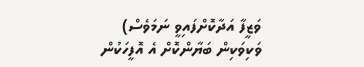ވަޒީފާ އަދާކޮށްފައިވީ ނަމަވެސް) ވަކިވަކިން ބަޔާންކޮށް އެ އޮފީހަކުން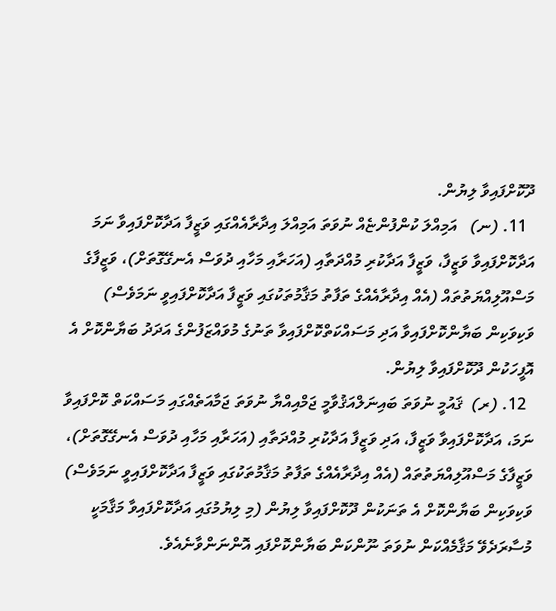ދޫކޮށްފައިވާ ލިޔުން.
  11. (ނ)   އަމިއްލަ ކުންފުންޏެއް ނުވަތަ އަމިއްލަ އިދާރާއެއްގައި ވަޒީފާ އަދާކޮށްފައިވާ ނަމަ އަދާކޮށްފައިވާ ވަޒީފާ، ވަޒީފާ އަދާކުރި މުއްދަތާއި (އަހަރާއި މަހާއި ދުވަސް އެނގޭގޮތަށް)، ވަޒީފާގެ މަސްއޫލިއްޔަތުތައް (އެއް އިދާރާއެއްގެ ތަފާތު މަޤާމުތަކުގައި ވަޒީފާ އަދާކޮށްފައިވީ ނަމަވެސް) ވަކިވަކިން ބަޔާންކޮށްފައިވާ އަދި މަސައްކަތްކޮށްފައިވާ ތަނުގެ މުވައްޒަފުންގެ އަދަދު ބަޔާންކޮށް އެ އޮފީހަކުން ދޫކޮށްފައިވާ ލިޔުން.
  12. (ރ)  ޤައުމީ ނުވަތަ ބައިނަލްއަޤުވާމީ ޖަމްއިއްޔާ ނުވަތަ ޖަމާއަތެއްގައި މަސައްކަތް ކޮށްފައިވާ ނަމަ، އަދާކޮށްފައިވާ ވަޒީފާ، އަދި ވަޒީފާ އަދާކުރި މުއްދަތާއި (އަހަރާއި މަހާއި ދުވަސް އެނގޭގޮތަށް)، ވަޒީފާގެ މަސްއޫލިއްޔަތުތައް (އެއް އިދާރާއެއްގެ ތަފާތު މަޤާމުތަކުގައި ވަޒީފާ އަދާކޮށްފައިވީ ނަމަވެސް) ވަކިވަކިން ބަޔާންކޮށް އެ ތަނަކުން ދޫކޮށްފައިވާ ލިޔުން (މި ލިޔުމުގައި އަދާކޮށްފައިވާ މަޤާމަކީ މުސާރަދެވޭ މަޤާމެއްކަން ނުވަތަ ނޫންކަން ބަޔާންކޮށްފައި އޮންނަންވާނެއެވެ.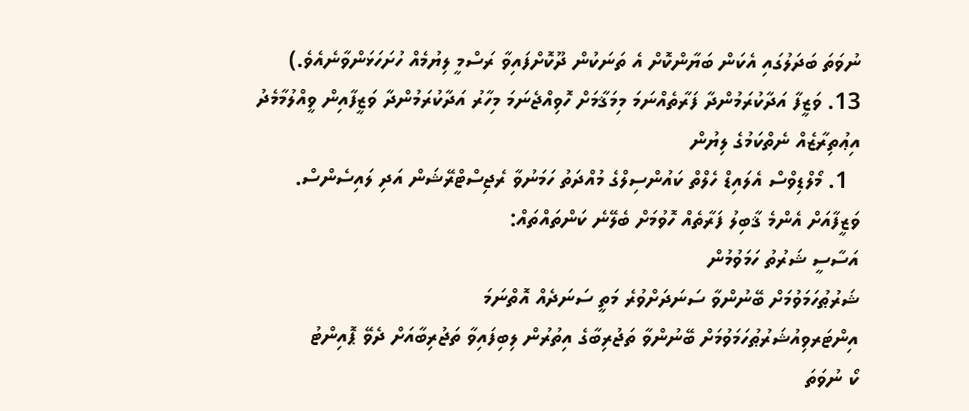ނުވަތަ ބަދަލުގައި އެކަން ބަޔާންކޮށް އެ ތަނަކުން ދޫކޮށްފައިވާ ރަސްމީ ލިޔުމެއް ހުށަހަޅަންވާނެއެވެ.)
13. ވަޒީފާ އަދާކުރަމުންދާ ފަރާތެއްނަމަ މިމަޤާމަށް ހޮވިއްޖެނަމަ މިހާރު އަދާކުރަމުންދާ ވަޒީފާއިން ވީއްލުމާމެދު އިޢުތިރާޒެއް ނެތްކަމުގެ ލިޔުން
  1. މޯލްޑިވްސް އެލައިޑް ހެލްތް ކައުންސިލްގެ މުއްދަތު ހަމަނުވާ ރެޖިސްޓްރޭޝަން އަދި ލައިސެންސް.
ވަޒީފާއަށް އެންމެ ޤާބިލު ފަރާތެއް ހޮވުމަށް ބެލޭނެ ކަންތައްތައް:
އަސާސީ ޝަރުތު ހަމަވުމުން
ޝަރުޠުހަމަވުމަށް ބޭނުންވާ ސަނަދަށްވުރެ މަތީ ސަނަދެއް އޮތްނަމަ
އިންޓަރވިއުޝަރުޠުހަމަވުމަށް ބޭނުންވާ ތަޖުރިބާގެ އިތުރުން ލިބިފައިވާ ތަޖުރިބާއަށް ދެވޭ ޕޮއިންޓު
ކޯ ނުވަތަ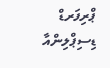ޕްރިފަރޑް ޑިސިޕްލިންއާ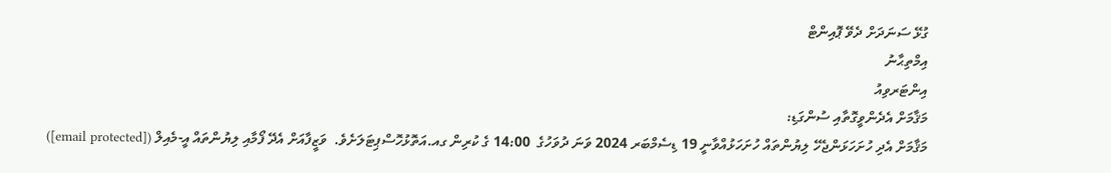ގުޅޭ ސަނަދަށް ދެވޭ ޕޮއިންޓް
އިމްތިޙާނު
އިންޓަރވިއު
މަޤާމަށް އެދެންވީގޮތާއި ސުންގަޑި:
މަޤާމަށް އެދި ހުށަހަޅަންޖެހޭ ލިޔުންތައް ހުށަހަޅުއްވާނީ 19 ޑިސެމްބަރ 2024 ވަނަ ދުވަހުގެ  14:00 ގެ ކުރިން ގއ.އަތޮޅުހޮސްޕިޓަލަށެވެ.  ވަޒީފާއަށް އެދޭ ފޯމާއި ލިޔުންތައް އީ-މެއިލް ([email protected])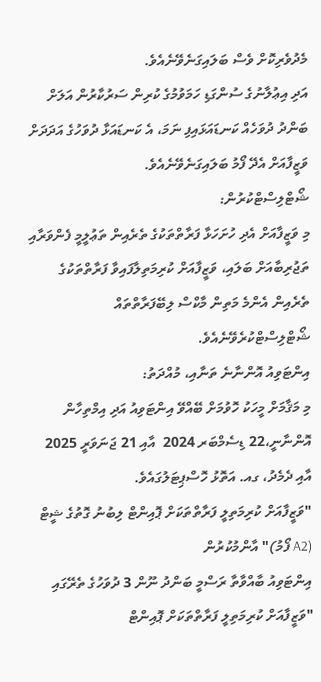މެދުވެރިކޮށް ވެސް ބަލައިގަނެވޭނެއެވެ.
އަދި އިޢުލާނުގެ ސުންގަޑި ހަމަވުމުގެ ކުރިން ސަރުކާރުން އަލަށް ބަންދު ދުވަހެއް ކަނޑައަޅައިފި ނަމަ، އެ ކަނޑައަޅާ ދުވަހުގެ އަދަދަށް ވަޒީފާއަށް އެދޭ ފޯމު ބަލައިގަނެވޭނެއެވެ.
ޝޯޓްލިސްޓްކުރުން:
މި ވަޒީފާއަށް އެދި ހުށަހަޅާ ފަރާތްތަކުގެ ތެރެއިން ތަޢުލީމީ ފެންވަރާއި ތަޖުރިބާއަށް ބަލައި، ވަޒީފާއަށް ކުރިމަތިލާފައިވާ ފަރާތްތަކުގެ ތެރެއިން އެންމެ މަތިން މާކްސް ލިބޭފަރާތްތައް ޝޯޓްލިސްޓްކުރެވޭނެއެވެ.
އިންޓަވިއު އޮންނާނެ ތަނާއި، މުއްދަތު:
މި މަޤާމަށް މީހަކު ހޮވުމަށް ބޭއްވޭ އިންޓަވިއު އަދި އިމްތިހާން އޮންނާނީ،22 ޑިސެމްބަރ 2024  އާއި 21 ޖަނަވަރީ 2025  އާއި ދެމެދު، ގއ. އަތޮޅު ހޮސްޕިޓަލުގައެވެ.
"ވަޒީފާއަށް ކުރިމަތިލީ ފަރާތްތަކަށް ޕޮއިންޓް ލިބުނު ގޮތުގެ ޝީޓް (A2 ފޯމު)" އާންމުކުރުން
އިންޓަވިއު ބާއްވާތާ ރަސްމީ ބަންދު ނޫން 3 ދުވަހުގެ ތެރޭގައި "ވަޒީފާއަށް ކުރިމަތިލީ ފަރާތްތަކަށް ޕޮއިންޓް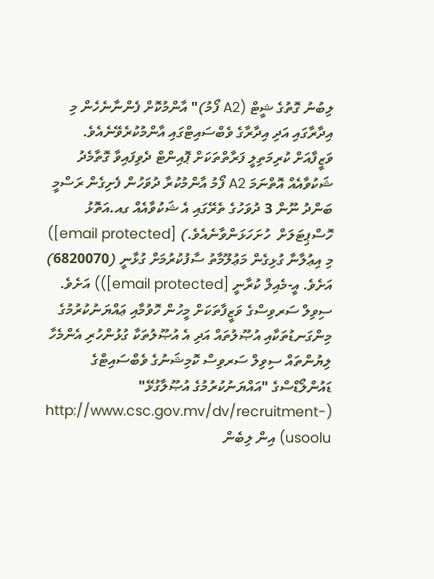ލިބުނު ގޮތުގެ ޝީޓް (A2 ފޯމު)" އާންމުކޮށް ފެންނާނެހެން މި އިދާރާގައި އަދި އިދާރާގެ ވެބްސައިޓްގައި އާންމުކުރެވޭނެއެވެ. ވަޒީފާއަށް ކުރިމަތިލީ ފަރާތްތަކަށް ޕޮއިންޓް ދެވިފައިވާ ގޮތާމެދު ޝަކުވާއެއް އޮތްނަމަ A2 ފޯމު އާންމުކުރާ ދުވަހުން ފެށިގެން ރަސްމީ ބަންދު ނޫން 3 ދުވަހުގެ ތެރޭގައި އެ ޝަކުވާއެއް ގއ.އަތޮޅު ހޮސްޕިޓަލަށް  ހުށަހަޅަންވާނެއެވެ.) [email protected])
މި އިޢުލާނާ ގުޅިގެން މަޢުލޫމާތު ސާފުކުރުމަށް ގުޅާނީ (6820070) އަށެވެ. އީ-މެއިލް ކުރާނީ [email protected])) އަށެވެ.
ސިވިލް ސަރވިސްގެ ވަޒީފާތަކަށް މީހުން ހޮވުމާއި ޢައްޔަނުކުރުމުގެ މިންގަނޑުތަކާއި އުޞޫލުތައް އަދި އެ އުޞޫލުތަކާ ގުޅުންހުރި އެންމެހާ ލިޔުންތައް ސިވިލް ސަރވިސް ކޮމިޝަނުގެ ވެބްސައިޓްގެ ޑައުންލޯޑްސްގެ "އައްޔަނުކުރުމުގެ އުޞޫލާގުޅޭ" (http://www.csc.gov.mv/dv/recruitment-usoolu) އިން ލިބެން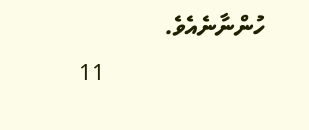ހުންނާނެއެވެ.
                            11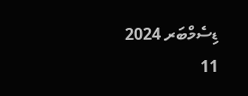ޑިސެމްބަރ 2024
11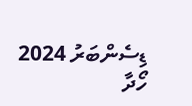ޑިސެންބަރު 2024
ހޯދާ